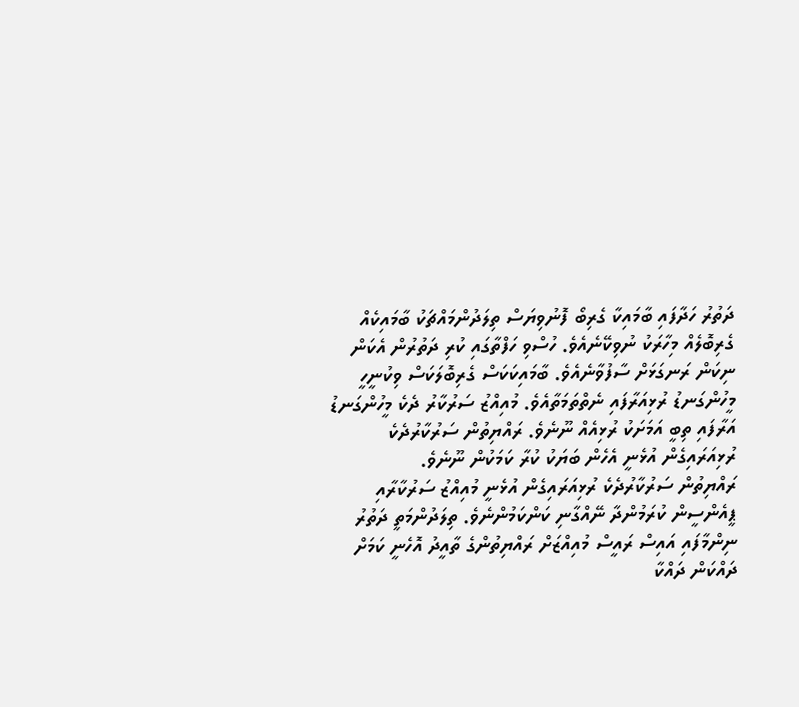ދަތުރު ހަދާފައި ބާމައިކާ ގެރިބޯ ފޮނުވިޔަސް ތިލަދުންމައްޗަކު ބާމައިކެއް ގެރިބޮލެއް މިހާރަކު ނުވިކޭނެއެވެ. ހުސްވި ހަފްތާގައި ކުރި ދަތުރުން އެކަން ނިކަން ރަނގަޅަށް ސާފުވާނެއެވެ. ބާމައިކަކަސް ގެރިބޮލަކަސް ވިކުނީހީ މީހުންގަނޑު ރުޅިއަރާފައި ނެތްތަމަތާއެވެ. މުއިއްޒު ސަރުކާރު ދެކެ މީހުންގަނޑު އަރާފައި ތިބީ އަމަށަކު ރުޅިއެއް ނޫނެވެ. ރައްޔިތުން ސަރުކާރުދެކެ ރުޅިއަރައިގެން އުޅެނީ އެހެން ބަޔަކު ކުރާ ކަމަކުން ނޫނެވެ.
ރައްޔިތުން ސަރުކާރުދެކެ ރުޅިއަރައިގެން އުޅެނީ މުއިއްޒު ސަރުކާރާއި ޕީއެންސީން ކުރަމުންދާ ނޭއްގާނި ކަންކަމުންނެވެ. ތިލަދުންމަތީ ދަތުރު ނިންމާފައި އައިސް ރައީސް މުއިއްޒަށް ރައްޔިތުންގެ ތާއީދު އޮހެނީ ކަމަށް ދައްކަން ދައްކާ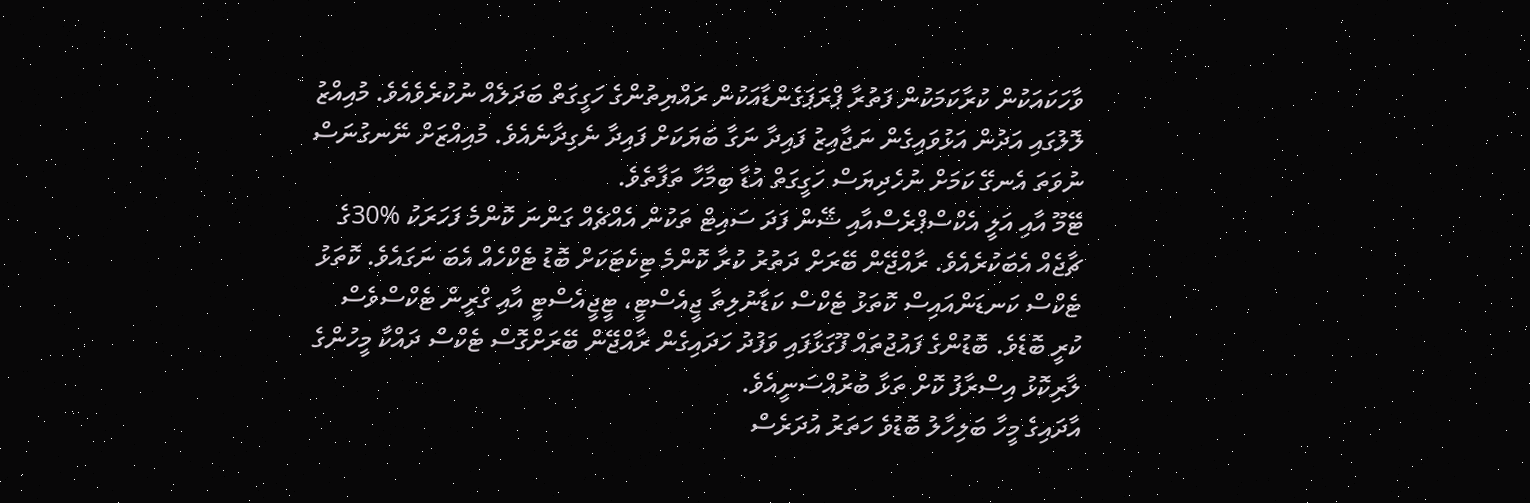ވާހަކައަކުން ކުރާކަމަކުން ފަތުރާ ޕްރަޕަގެންޑާއަކުން ރައްޔިތުންގެ ހަގީގަތް ބަދަލެއް ނުކުރެވެއެވެ. މުއިއްޒު ލޮލުގައި އަދުން އަޅުވައިގެން ނަޖާއިޒު ފައިދާ ނަގާ ބަޔަކަށް ފައިދާ ނެގިދާނެއެވެ. މުއިއްޒަށް ނޭނގުނަސް ނުވަތަ އެނގޭ ކަމަށް ނުހެދިޔަސް ހަގީގަތް އުޑާ ބިމާހާ ތަފާތެވެ.
ޓޭމޫ އާއި އަލީ އެކްސްޕްރެސްއާއި ޝޭން ފަދަ ސައިޓް ތަކުން އެއްޗެއް ގަންނަ ކޮންމެ ފަހަރަކު %30ގެ ޗާޖެއް އެބަކުރެއެވެ. ރާއްޖޭން ބޭރަށް ދަތުރު ކުރާ ކޮންމެ ޓިކެޓަކަށް ބޮޑު ޓެކްހެއް އެބަ ނަގައެވެ. ކޮތަޅު ޓެކްސް ކަނޑަންއައިސް ކޮތަޅު ޓެކްސް ކަޑާނުލިތާ ޖީއެސްޓީ، ޓީޖީއެސްޓީ އާއި ގްރީން ޓެކްސްވެސް ކުރީ ބޮޑެވެ. ބޮޑުންގެ ފައުޖުތައް ފޫގަޅާފައި ވަފުދު ހަދައިގެން ރާއްޖޭން ބޭރަށްގޮސް ޓެކްސް ދައްކާ މީހުންގެ ލާރިކޮޅު އިސްރާފު ކޮށް ތަޅާ ބުރުއްސަނީއެވެ.
އާދައިގެ މީހާ ބަލިހާލު ބޮޑުވެ ހަތަރު އުދަރެސް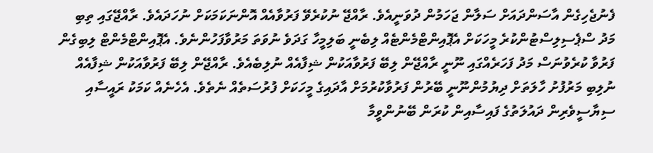ފެނުޖެހިގެން އާސަންދައަށް ސަލާން ޖަހަމުން ދުވަނީއެވެ. ރާއްޖޭ ނުކުރެވޭ ފަރުވާއެއް އޮންނަކަމަކަށް ނުހަދައެވެ. ރާއްޖޭގައި ތިބި މަދު ސްޕެސިލިސްޓުންކުރެ މީހަކަށް އެޕޮއިންޓްމެންޓެއް ލިބެނީ ބަލިމީހާ ގަދަވެ ނުވަތަ މަރުވާފަހުންނެވެ. އެޕޮއިންޓްމެންޓް ލިބިގެން ފަރުވާ ކުރެވުނަސް މަދު ފަހަރެއްގައި ނޫނީ ރާއްޖޭން ލިބޭ ފަރުވާއަކުން ޝިފާއެއް ނުލިބެއެވެ. ރާއްޖޭން ލިބޭ ފަރުވާއަކުން ޝިފާއެއް ނުލިބި މަރުފުށު ހާލަތަށް ދިޔުމުންނޫނީ ބޭރުން ފަރުވާކުރުމަށް އާދައިގެ މީހަކަށް ފުރުސަތެއް ނެތެވެ. އެހެނެއް ކަމަކު ރައީސާއި ސިޔާސީވެރިން ދައުލަތުގެ ފައިސާއިން ކުރަން ބޭނުންވީމާ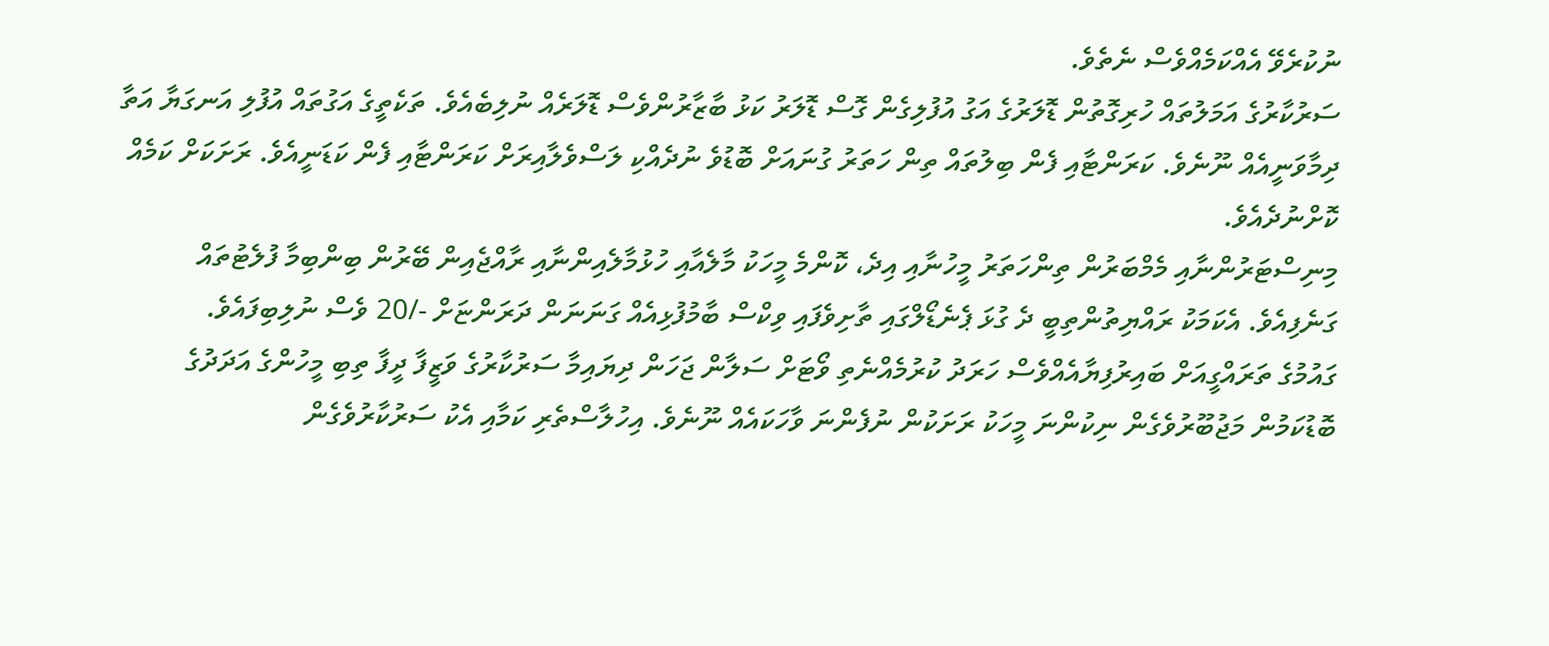ނުކުރެވޭ އެއްކަމެއްވެސް ނެތެވެ.
ސަރުކާރުގެ އަމަލުތައް ހުރިގޮތުން ޑޮލަރުގެ އަގު އުފުލިގެން ގޮސް ޑޮލަރު ކަޅު ބާޒާރުންވެސް ޑޮލަރެއް ނުލިބެއެވެ. ތަކެތީގެ އަގުތައް އުފުލި އަނގަޔާ އަތާ ދިމާވަނީއެއް ނޫނެވެ. ކަރަންޓާއި ފެން ބިލުތައް ތިން ހަތަރު ގުނައަށް ބޮޑުވެ ނުދެއްކި ލަސްވެލާއިރަށް ކަރަންޓާއި ފެން ކަޑަނީއެވެ. ރަށަކަށް ކަމެއް ކޮށްނުދެއެވެ.
މިނިސްޓަރުންނާއި މެމްބަރުން ތިންހަތަރު މީހުނާއި އިދެ، ކޮންމެ މީހަކު މާލެއާއި ހުޅުމާލެއިންނާއި ރާއްޖެއިން ބޭރުން ބިންބިމާ ފުލެޓުތައް ގަނެފިއެވެ. އެކަމަކު ރައްޔިތުންތިބީ ދެ ގުޅަ ޕެނެޑޯލްގައި ތާށިވެފައި ވިކްސް ބާމުފުޅިއެއް ގަނަނަން ދަރަންޏަށް -/20 ވެސް ނުލިބިފައެވެ.
ގައުމުގެ ތަރައްގީއަށް ބައިރުފިޔާއެއްވެސް ހަރަދު ކުރުމެއްނެތި ވޯޓަށް ސަލާން ޖަހަން ދިޔައިމާ ސަރުކާރުގެ ވަޒީފާ ދީފާ ތިބި މީހުންގެ އަދަދުގެ ބޮޑުކަމުން މަޖުބޫރުވެގެން ނިކުންނަ މީހަކު ރަށަކުން ނުފެންނަ ވާހަކައެއް ނޫނެވެ. އިހުލާސްތެރި ކަމާއި އެކު ސަރުކާރުވެގެން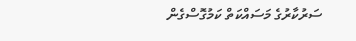ސަރުކާރުގެ މަސައްކަތް ކަމުގޮސްގެން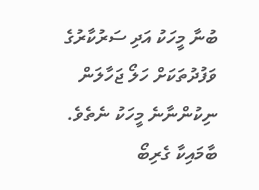ބުނާ މީހަކު އަދި ސަރުކާރުގެ ވަފުދުތަކަށް ހަލޯ ޖަހާލަން ނިކުންނާނެ މީހަކު ނެތެވެ.
ބާމައިކާ ގެރިބޯ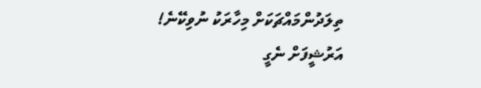ތިލަދުންމައްޗަކަށް މިހާރަކު ނުވިކޭނެ!
އަރުޝީފަށް ނެގީ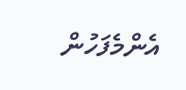އެންމެފަހުން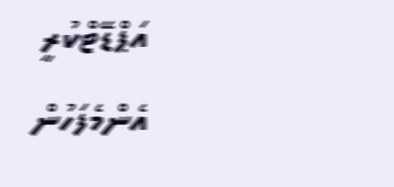އަޕްޑޭޓްކުރީ
އެންމެފަހުން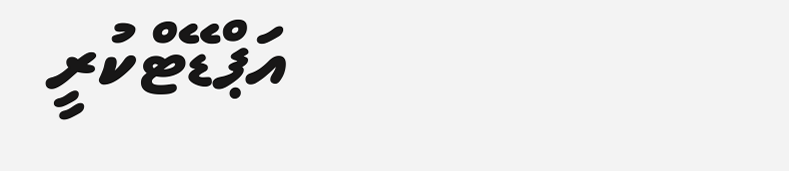އަޕްޑޭޓްކުރީ